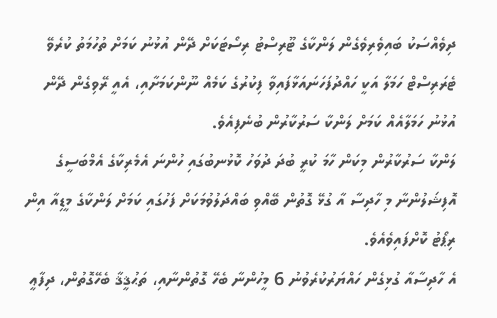ދިވެއްސަކު ބައިވެރިވެގެން ލަންކާގެ ޓޫރިސްޓު ރިސޯޓަކަށް ދޭން އުޅުނު ކަމަށް ތުހުމަތު ކުރެވޭ ޓެރަރިސްޓް ހަމަލާ އަކީ ހައްދުފަހަނައަޅާފައިވާ ފިކުރުގެ ކަމެއް ނޫންކަމަށާއި، އެއީ ރޭވިގެން ދޭން އުޅުނު ހަމަލާއެއް ކަމަށް ލަންކާ ސަރުކާރުން ބުނެފިއެވެ.
ލަންކާ ސަރުކާރުން މިކަން ހާމަ ކުރީ ބުދަ ދުވަހު ކޮޅުނބުގައި ހުންނަ އެމެރިކާގެ އެމްބަސީގެ އޮފިޝަލުންނާ މި ހާދިސާ އާ ގުޅޭ ގޮތުން ބޭއްވި ބައްދަލުވުމަކަށް ފަހުގައި ކަމަށް ލަންކާގެ މީޑިއާ އިން ރިޕޯޓު ކޮށްފައިވެއެވެ.
އެ ހާދިސާއާ ގުޅިގެން ހައްޔަރުކުރެވުނު 6 މީހުންނާ ބެހޭ ގޮތުންނާއި، ތަޙުޤީޤާ ބެހޭގޮތުން، ދިފާޢީ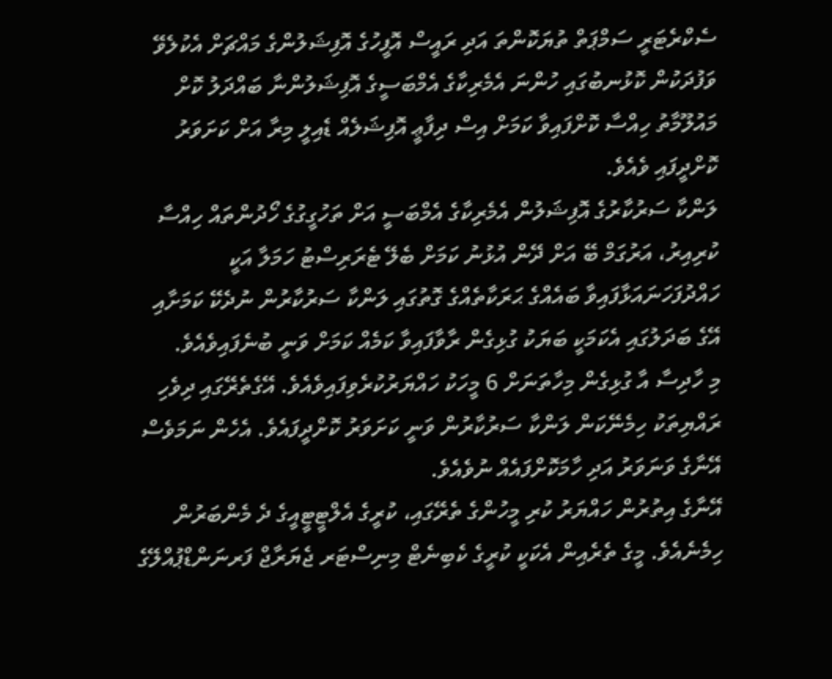ސެކްރެޓަރީ ސަމްޕަތް ތުޔަކޮންތަ އަދި ރައީސް އޮފީހުގެ އޮފިޝަލުންގެ މައްޗަށް އެކުލެވޭ ވަފުދަކުން ކޮޅުނބުގައި ހުންނަ އެމެރިކާގެ އެމްބަސީގެ އޮފިޝަލުންނާ ބައްދަލު ކޮށް މައުލޫމާތު ހިއްސާ ކޮށްފައިވާ ކަމަށް އިސް ދިފާޢީ އޮފިޝަލެއް ޑެއިލީ މިރާ އަށް ކަށަވަރު ކޮށްދީފައި ވެއެވެ.
ލަންކާ ސަރުކާރުގެ އޮފިޝަލުން އެމެރިކާގެ އެމްބަސީ އަށް ތަހުގީގުގެ ހޯދުންތައް ހިއްސާ ކުރިއިރު، އަރުގަމް ބޭ އަށް ދޭން އުޅުނު ކަމަށް ބެލޭ ޓެރަރިސްޓު ހަމަލާ އަކީ ހައްދުފަހަނައަޅާފައިވާ ބައެއްގެ ޙަރަކާތެއްގެ ގޮތުގައި ލަންކާ ސަރުކާރުން ނުދެކޭ ކަމަށާއި އޭގެ ބަދަލުގައި އެކަމަކީ ބަޔަކު ގުޅިގެން ރާވާފައިވާ ކަމެއް ކަމަށް ވަނީ ބުނެފައިވެއެވެ.
މި ހާދިސާ އާ ގުޅިގެން މިހާތަނަށް 6 މީހަކު ހައްޔަރުކުރެވިފައިވެއެވެ. އޭގެތެރޭގައި ދިވެހި ރައްޔިތަކު ހިމެނޭކަން ލަންކާ ސަރުކާރުން ވަނީ ކަށަވަރު ކޮށްދީފައެވެ. އެހެން ނަމަވެސް އޭނާގެ ވަނަވަރު އަދި ހާމަކޮށްފައެއް ނުވެއެވެ.
އޭނާގެ އިތުރުން ހައްޔަރު ކުރި މީހުންގެ ތެރޭގައި، ކުރީގެ އެލްޓީޓީއީގެ ދެ މެންބަރުން ހިމެނެއެވެ. މީގެ ތެރެއިން އެކަކީ ކުރީގެ ކެބިނެޓް މިނިސްޓަރ ޖެޔަރާޖް ފަރނަންޑްޕުއްލޭގެ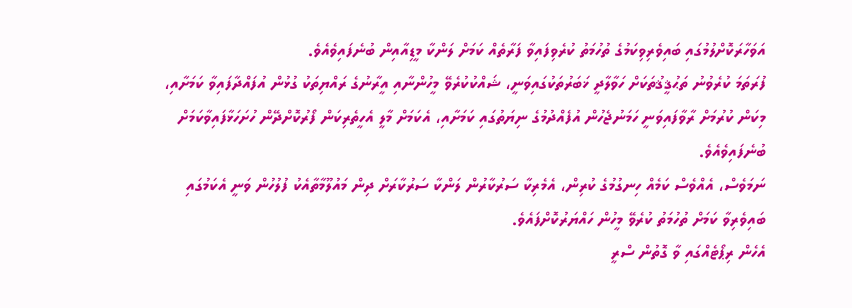އަވަހާރަކޮށްލުމުގައި ބައިވެރިވިކަމުގެ ތުހުމަތު ކުރެވިފައިވާ ފަރާތެއް ކަމަށް ލަންކާ މީޑިއާއިން ބުނެފައިވެއެވެ.
ފުރަތަމަ ކުރެވުނު ތަޙުޤީޤުތަކަށް ހަވާލާދީ ޚަބަރުތަކުގައިވަނީ، ޝައްކުކުރެވޭ މީހުންނާއި އީރާނުގެ ރައްޔިތަކު ގުޅުން އުފައްދާފައިވާ ކަމަށާއި، މިކަން ކުރުމަށް ރާވާފައިވަނީ ހަމަނުޖެހުން އުފެއްދުމުގެ ނިޔަތުގައި ކަމަށާއި، އެކަމަށް މާލީ އެހީތެރިކަން ފޯރުކޮށްދޭން ހުށަހަޅާފައިވާކަމަށް ބުނެފައިވެއެވެ.
ނަމަވެސް، އެއްވެސް ކަމެއް ހިނގުމުގެ ކުރިން، އެމެރިކާ ސަރުކާރުން ލަންކާ ސަރުކާރަށް ދިން މައުލޫމާތާއެކު ފުލުހުން ވަނީ އެކަމުގައި ބައިވެރިވާ ކަމަށް ތުހުމަތު ކުރެވޭ މީހުން ހައްޔަރުކޮށްފައެވެ.
އެހެން ރިޕޯޓެއްގައި ވާ ގޮތުން ސްރީ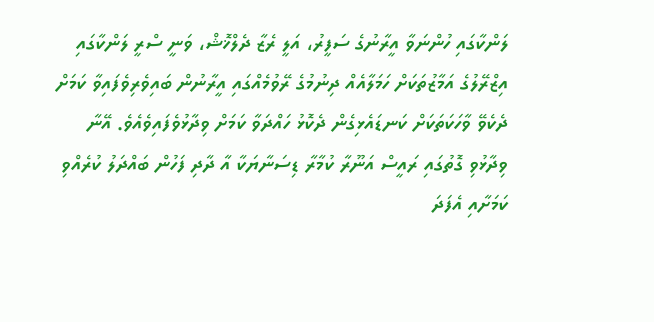ލަންކާގައި ހުންނަވާ އީރާނުގެ ސަފީރު، އަލީ ރެޒާ ދެލްޚޮޝް، ވަނީ ސްރީ ލަންކާގައި އިޒްރޭލުގެ އަމާޒުތަކަށް ހަމަލާއެއް ދިނުމުގެ ރޭވުމެއްގައި އީރާނުން ބައިވެރިވެފައިވާ ކަމަށް ދެކެވޭ ވާހަކަތަކަށް ކަނޑައެޅިގެން ދެކޮޅު ހައްދަވާ ކަމަށް ވިދާޅުވެފައިވެއެވެ. އޭނާ ވިދާޅުވި ގޮތުގައި ރައީސް އަނޫރާ ކުމާރާ ޑިސަނާޔަކާ އާ ދާދި ފަހުން ބައްދަލު ކުރެއްވި ކަމަށާއި އެފަދަ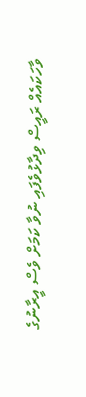ވާހަކައެއް ރައީސް ވިދާޅުވެފައި ނުވާ ކަމަށް ވެސް އީރާނުގެ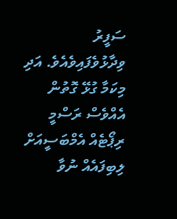ސަފީރު ވިދާޅުވެފައިވެއެވެ. އަދި މިކަމާ ގުޅޭ ގޮތުން އެއްވެސް ރަސްމީ ރިޕޯޓެއް އެމްބަސީއަށް ލިބިފައެއް ނުވާ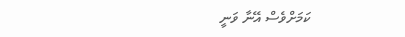ކަމަށްވެސް އޭނާ ވަނީ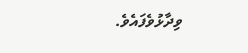ވިދާޅުވެފައެވެ.